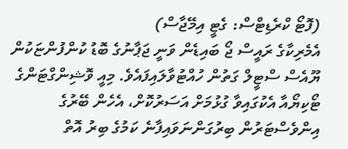(ފޮޓޯ ކްރެޑިޓްސް: ގެޓީ އިމޭޖާސް)
އެމެރިކާގެ ރައީސް ޖޯ ބައިޑެން ވަނީ ޖަޕާނުގެ ބޮޑު ކުންފުންޏަކުން ޔޫއެސް ސްޓީލް ގަތުން ހުއްޓުވާލައިފައެވެ. މިއީ ވޮޝިންގްޓަންގެ ޓޯކިޔޯއާ އެކުގައިވާ ގުޅުމަށް އަސަރުކޮށް، އެހެން ބޭރުގެ އިންވެސްޓަރުން ބިރުގަންނަވައިފާނެ ކަމުގެ ބިރު އޮތް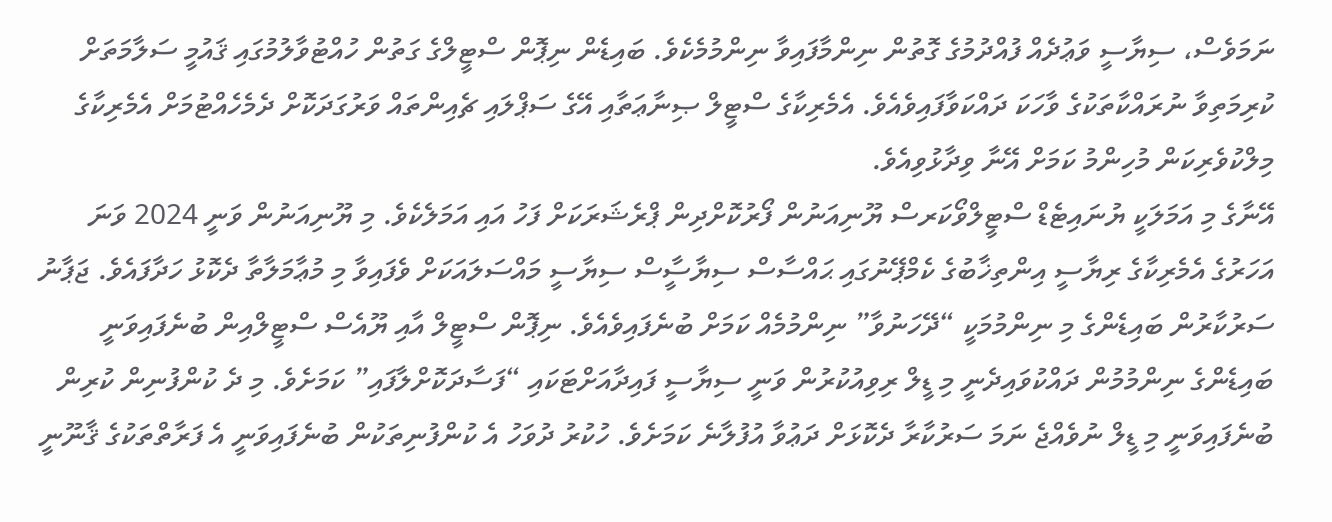ނަމަވެސް، ސިޔާސީ ވަޢުދެއް ފުއްދުމުގެ ގޮތުން ނިންމާފައިވާ ނިންމުމެކެވެ. ބައިޑެން ނިޕޮން ސްޓީލްގެ ގަތުން ހުއްޓުވާލުމުގައި ޤައުމީ ސަލާމަތަށް ކުރިމަތިވާ ނުރައްކާތަކުގެ ވާހަކަ ދައްކަވާފައިވެއެވެ. އެމެރިކާގެ ސްޓީލް ޞިނާޢަތާއި އޭގެ ސަޕްލައި ޗެއިންތައް ވަރުގަދަކޮށް ދެމެހެއްޓުމަށް އެމެރިކާގެ މިލްކުވެރިކަން މުހިންމު ކަމަށް އޭނާ ވިދާޅުވިއެވެ.
އޭނާގެ މި އަމަލަކީ ޔުނައިޓެޑް ސްޓީލްވޯކަރސް ޔޫނިއަނުން ފޯރުކޮށްދިން ޕްރެޝަރަކަށް ފަހު އައި އަމަލެކެވެ. މި ޔޫނިއަނުން ވަނީ 2024 ވަނަ އަހަރުގެ އެމެރިކާގެ ރިޔާސީ އިންތިޚާބުގެ ކެމްޕޭނުގައި ޙައްސާސް ސިޔާސީާސް ސިޔާސީ މައްސަލައަކަށް ވެފައިވާ މި މުޢާމަލާތާ ދެކޮޅު ހަދާފައެވެ. ޖަޕާނު ސަރުކާރުން ބައިޑެންގެ މި ނިންމުމަކީ “ދޭހަނުވާ” ނިންމުމެއް ކަމަށް ބުނެފައިވެއެވެ. ނިޕޮން ސްޓީލް އާއި ޔޫއެސް ސްޓީލްއިން ބުނެފައިވަނީ ބައިޑެންގެ ނިންމުމުން ދައްކުވައިދެނީ މި ޑީލް ރިވިއުކުރުން ވަނީ ސިޔާސީ ފައިދާއަށްޓަކައި “ފަސާދަކޮށްލާފައި” ކަމަށެވެ. މި ދެ ކުންފުނިން ކުރިން ބުނެފައިވަނީ މި ޑީލް ނުވެއްޖެ ނަމަ ސަރުކާރާ ދެކޮޅަށް ދަޢުވާ އުފުލާނެ ކަމަށެވެ. ހުކުރު ދުވަހު އެ ކުންފުނިތަކުން ބުނެފައިވަނީ އެ ފަރާތްތަކުގެ ޤާނޫނީ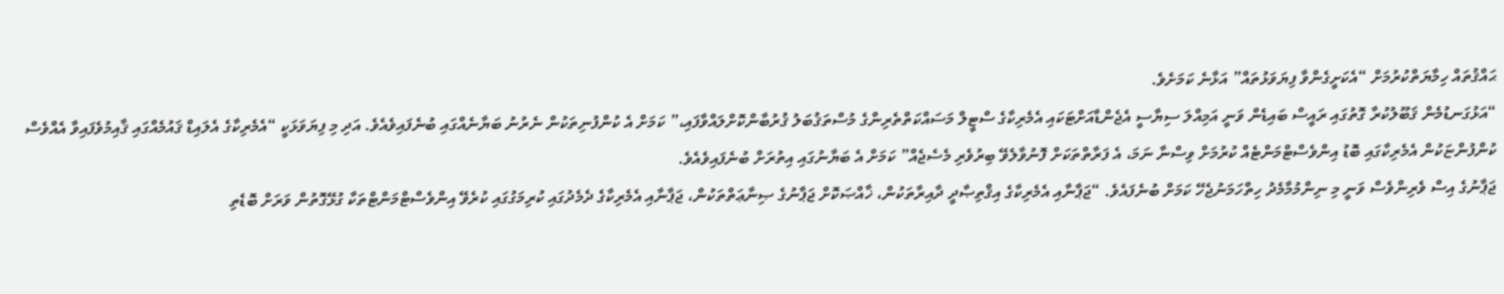ޙައްޤުތައް ހިމާޔަތްކުރުމަށް “އެކަށީގެންވާ ފިޔަވަޅުތައް” އަޅާނެ ކަމަށެވެ.
“އަޅުގަނޑުމެން ޤަބޫލުކުރާ ގޮތުގައި ރައީސް ބައިޑެން ވަނީ އަމިއްލަ ސިޔާސީ އެޖެންޑާއަށްޓަކައި އެމެރިކާގެ ސްޓީލް މަސައްކަތްތެރިންގެ މުސްތަޤުބަލު ޤުރުބާންކޮށްލައްވާފައި،” ކަމަށް އެ ކުންފުނިތަކުން ނެރުނު ބަޔާނެއްގައި ބުނެފައިވެއެވެ. އަދި މި ފިޔަވަޅަކީ “އެމެރިކާގެ އެލައިޑް ޤައުމެއްގައި ޤާއިމުވެފައިވާ އެއްވެސް ކުންފުންޏަކުން އެމެރިކާގައި ބޮޑު އިންވެސްޓްމަންޓެއް ކުރުމަށް ވިސްނާ ނަމަ، އެ ފަރާތްތަކަށް ފޮނުވާލެވޭ ބިރުވެރި މެސެޖެއް” ކަމަށް އެ ބަޔާނުގައި އިތުރަށް ބުނެފައިވެއެވެ.
ޖަޕާނުގެ އިސް ވެރިންވެސް ވަނީ މި ނިންމުމާމެދު ހިތްހަމަނުޖެހޭ ކަމަށް ބުނެފައެވެ. “ޖަޕާނާއި އެމެރިކާގެ އިޤްތިޞާދީ ދާއިރާތަކުން، ޚާއްޞަކޮށް ޖަޕާނުގެ ޞިނާޢަތްތަކުން، ޖަޕާނާއި އެމެރިކާގެ ދެމެދުގައި ކުރިމަގުގައި ކުރެވޭ އިންވެސްޓްމަންޓްތަކާ ގުޅޭގޮތުން ވަރަށް ބޮޑެތި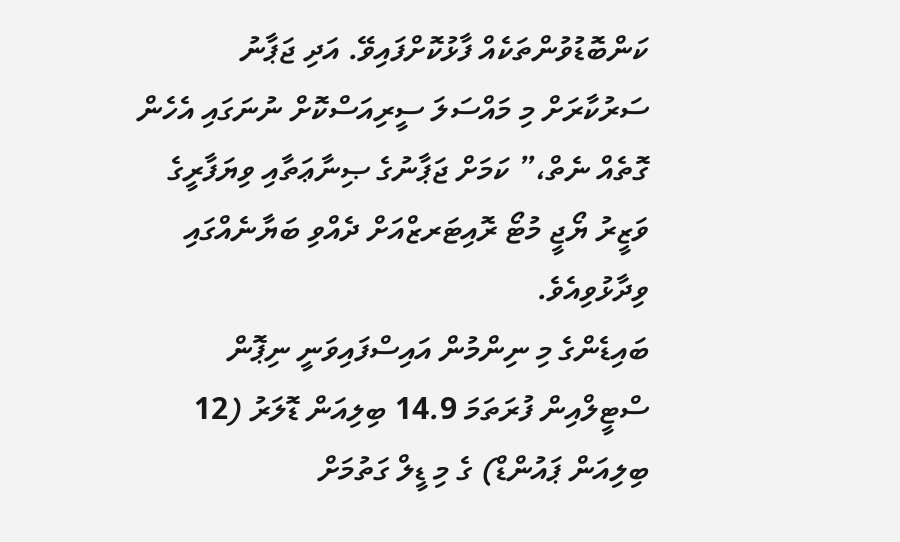ކަންބޮޑުވުންތަކެއް ފާޅުކޮށްފައިވޭ. އަދި ޖަޕާނު ސަރުކާރަށް މި މައްސަލަ ސީރިއަސްކޮށް ނުނަގައި އެހެން ގޮތެއް ނެތް،” ކަމަށް ޖަޕާނުގެ ޞިނާޢަތާއި ވިޔަފާރީގެ ވަޒީރު ޔޯޖީ މުޓޯ ރޮއިޓަރޒްއަށް ދެއްވި ބަޔާނެއްގައި ވިދާޅުވިއެވެ.
ބައިޑެންގެ މި ނިންމުން އައިސްފައިވަނީ ނިޕޮން ސްޓީލްއިން ފުރަތަމަ 14.9 ބިލިއަން ޑޮލަރު (12 ބިލިއަން ޕައުންޑް) ގެ މި ޑީލް ގަތުމަށް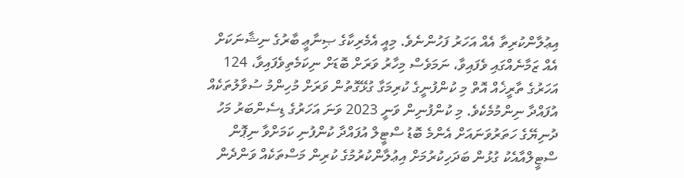އިޢުލާންކުރިތާ އެއް އަހަރު ފަހުންނެވެ. މިއީ އެމެރިކާގެ ޞިނާޢީ ބާރުގެ ނިޝާނަކަށް އެއް ޒަމާނެއްގައި ވެފައިވާ، ނަމަވެސް މިހާރު ވަރަށް ބޮޑަށް ނިކަމެތިވެފައިވާ، 124 އަހަރުގެ ތާރީޚެއް އޮތް މި ކުންފުނީގެ ކުރިމަގާ ގުޅޭގޮތުން ވަރަށް މުހިންމު ސުވާލުތަކެއް އުފައްދާ ނިންމުމެކެވެ. މި ކުންފުނިން ވަނީ 2023 ވަނަ އަހަރުގެ ޑިސެންބަރު މަހު ދުނިޔޭގެ ހަތަރުވަނައަށް އެންމެ ބޮޑު ސްޓީލް އުފައްދާ ކުންފުނި ކަމަށްވާ ނިޕޮން ސްޓީލްއާއެކު ގުޅުން ބަދަހިކުރުމަށް އިޢުލާންކުރުމުގެ ކުރިން މަސްތަކެއް ވަންދެން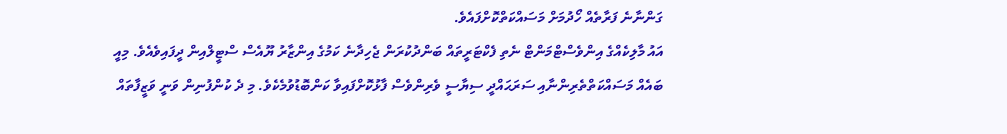ގަންނާނެ ފަރާތެއް ހޯދުމަށް މަސައްކަތްކޮށްފައެވެ.
އައު މާލިކެއްގެ އިންވެސްޓްމަންޓް ނެތި ފެކްޓަރީތައް ބަންދުކުރަން ޖެހިދާނެ ކަމުގެ އިންޒާރު ޔޫއެސް ސްޓީލްއިން ދީފައިވެއެވެ. މިއީ ބައެއް މަސައްކަތްތެރިންނާއި ސަރަޙައްދީ ސިޔާސީ ވެރިންވެސް ފާޅުކޮށްފައިވާ ކަންބޮޑުވުމެކެވެ. މި ދެ ކުންފުނިން ވަނީ ވަޒީފާތައް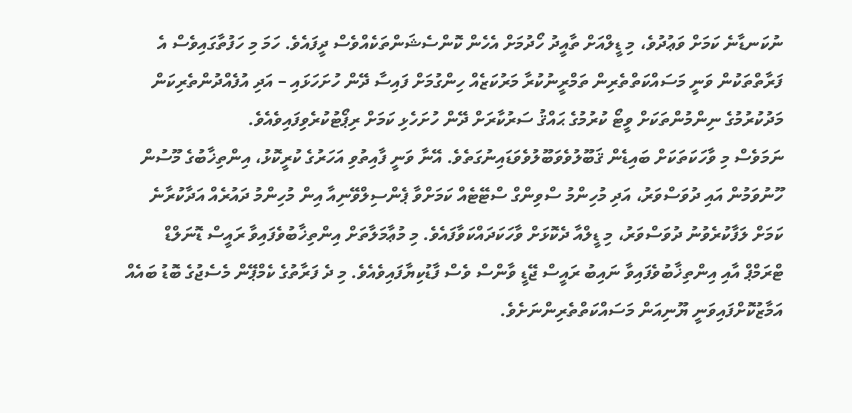ނުކަނޑާނެ ކަމަށް ވަޢުދުވެ، މި ޑީލްއަށް ތާއީދު ހޯދުމަށް އެހެން ކޮންސެޝަންތަކެއްވެސް ދީފައެވެ. ހަމަ މި ހަފުތާގައިވެސް އެ ފަރާތްތަކުން ވަނީ މަސައްކަތްތެރިން ތަމްރީނުކުރާ މަރުކަޒެއް ހިންގުމަށް ފައިސާ ދޭން ހުށަހަޅައި – އަދި އުފެއްދުންތެރިކަން މަދުކުރުމުގެ ނިންމުންތަކަށް ވީޓޯ ކުރުމުގެ ޙައްޤު ސަރުކާރަށް ދޭން ހުށަހެޅި ކަމަށް ރިޕޯޓުކުރެވިފައިވެއެވެ.
ނަމަވެސް މި ވާހަކަތަކަށް ބައިޑެން ޤަބޫލުވެވަބޫލުވެވަޑައިނުގަތެވެ. އޭނާ ވަނީ ފާއިތުވި އަހަރުގެ ކުރީކޮޅު، އިންތިޚާބުގެ މޫސުން ހޫނުވަމުން އައި ދުވަސްވަރު، އަދި މުހިންމު ސްވިންގް ސްޓޭޓެއް ކަމަށްވާ ޕެންސިލްވޭނިއާ އިން މުހިންމު ދައުރެއް އަދާކުރާނެ ކަމަށް ލަފާކުރެވުނު ދުވަސްވަރު، މި ޑީލްއާ ދެކޮޅަށް ވާހަކަދައްކަވާފައެވެ. މި މުޢާމަލާތަށް އިންތިޚާބުވެފައިވާ ރައީސް ޑޮނަލްޑް ޓްރަމްޕް އާއި އިންތިޚާބުވެފައިވާ ނައިބު ރައީސް ޖޭޑީ ވާންސް ވެސް ފާޑުކިޔާފައިވެއެވެ. މި ދެ ފަރާތުގެ ކެމްޕޭން މެސެޖުގެ ބޮޑު ބައެއް އަމާޒުކޮށްފައިވަނީ ޔޫނިއަން މަސައްކަތްތެރިންނަށެވެ.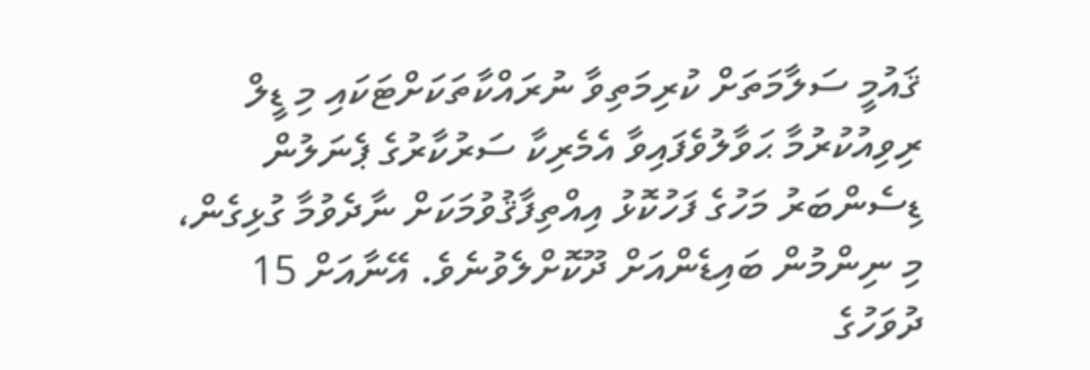ޤައުމީ ސަލާމަތަށް ކުރިމަތިވާ ނުރައްކާތަކަށްޓަކައި މި ޑީލް ރިވިއުކުރުމާ ޙަވާލުވެފައިވާ އެމެރިކާ ސަރުކާރުގެ ޕެނަލުން ޑިސެންބަރު މަހުގެ ފަހުކޮޅު އިއްތިފާޤުވުމަކަށް ނާދެވުމާ ގުޅިގެން، މި ނިންމުން ބައިޑެންއަށް ދޫކޮށްލެވުނެވެ. އޭނާއަށް 15 ދުވަހުގެ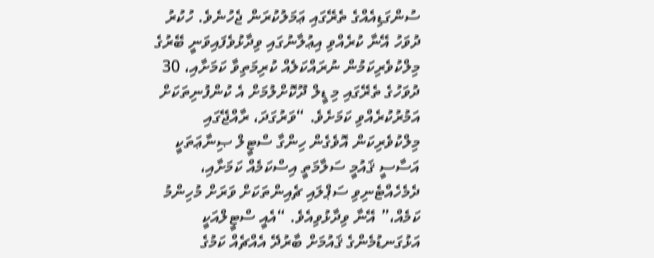ސުންގަޑިއެއްގެ ތެރޭގައި ޢަމަލުކުރަން ޖެހުނެވެ. ހުކުރު ދުވަހު އޭނާ ކުރެއްވި އިޢުލާނުގައި ވިދާޅުވެފައިވަނީ ބޭރުގެ މިލްކުވެރިކަމުން ނުރައްކަލެއް ކުރިމަތިވާ ކަމަށާއި، 30 ދުވަހުގެ ތެރޭގައި މި ޑީލް ދޫކޮށްލުމަށް އެ ކުންފުނިތަކަށް އަމުރުކުރެއްވި ކަމަށެވެ. “ވަރުގަދަ، ރާއްޖޭގައި މިލްކުވެރިކަން އޮވެގެން ހިންގާ ސްޓީލް ޞިނާޢަތަކީ އަސާސީ ޤައުމީ ސަލާމަތީ އިސްކަމެއް ކަމަށާއި، ދެމެހެއްޓެނިވި ސަޕްލައި ޗެއިންތަކަށް ވަރަށް މުހިންމު ކަމެއް،” އޭނާ ވިދާޅުވިއެވެ. “އެއީ ސްޓީލްއަކީ އަޅުގަނޑުމެންގެ ޤައުމަށް ބާރުދޭ އެއްޗެއް ކަމުގެ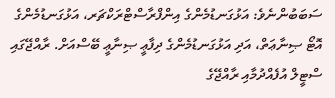ސަބަބުންނެވެ: އަޅުގަނޑުމެންގެ އިންފްރާސްޓްރަކްޗަރ، އަޅުގަނޑުމެންގެ އޮޓޯ ޞިނާޢަތް، އަދި އަޅުގަނޑުމެންގެ ދިފާޢީ ޞިނާޢީ ބޭސްއަށް. ރާއްޖޭގައި ސްޓީލް އުފެއްދުމާއި ރާއްޖޭގެ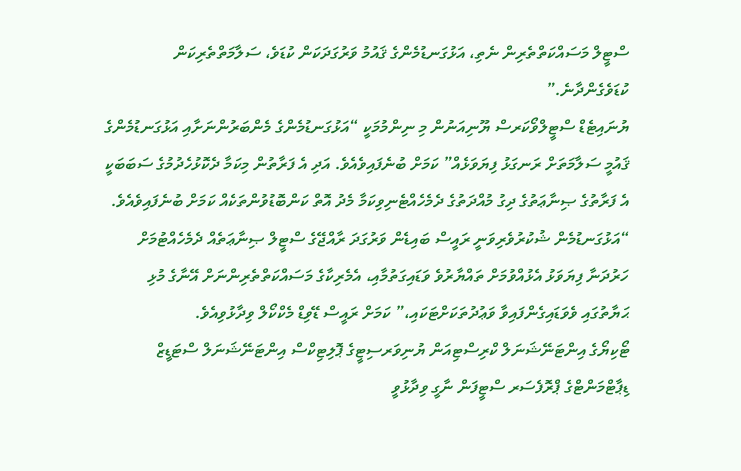ސްޓީލް މަސައްކަތްތެރިން ނެތި، އަޅުގަނޑުމެންގެ ޤައުމު ވަރުގަދަކަން ކުޑަވެ، ސަލާމަތްތެރިކަން ކުޑަވެގެންދާނެ.”
ޔުނައިޓެޑް ސްޓީލްވޯކަރސް ޔޫނިއަނުން މި ނިންމުމަކީ “އަޅުގަނޑުމެންގެ މެންބަރުންނަށާއި އަޅުގަނޑުމެންގެ ޤައުމީ ސަލާމަތަށް ރަނގަޅު ފިޔަވަޅެއް” ކަމަށް ބުނެފައިވެއެވެ. އަދި އެ ފަރާތުން މިކަމާ ދެކޮޅުހެދުމުގެ ސަބަބަކީ އެ ފަރާތުގެ ޞިނާޢަތުގެ ދިގު މުއްދަތުގެ ދެމެހެއްޓެނިވިކަމާ މެދު އޮތް ކަންބޮޑުވުންތަކެއް ކަމަށް ބުނެފައިވެއެވެ. “އަޅުގަނޑުމެން ޝުކުރުވެރިވަނީ ރައީސް ބައިޑެން ވަރުގަދަ ރާއްޖޭގެ ސްޓީލް ޞިނާޢަތެއް ދެމެހެއްޓުމަށް ހަރުދަނާ ފިޔަވަޅު އެޅުއްވުމަށް ތައްޔާރުވެ ވަޑައިގަތުމާއި، އެމެރިކާގެ މަސައްކަތްތެރިންނަށް އޭނާގެ މުޅި ޙަޔާތުގައި ވެވަޑައިގެންފައިވާ ވަޢުދުތަކަށްޓަކައި،” ކަމަށް ރައީސް ޑޭވިޑް މެކްކޯލް ވިދާޅުވިއެވެ.
ޓޯކިޔޯގެ އިންޓަނޭޝަނަލް ކްރިސްޓިއަން ޔުނިވަރސިޓީގެ ޕޮލިޓިކްސް އިންޓަނޭޝަނަލް ސްޓަޑީޒް ޑިޕާޓްމަންޓްގެ ޕްރޮފެސަރ ސްޓީފަން ނާގީ ވިދާޅުވީ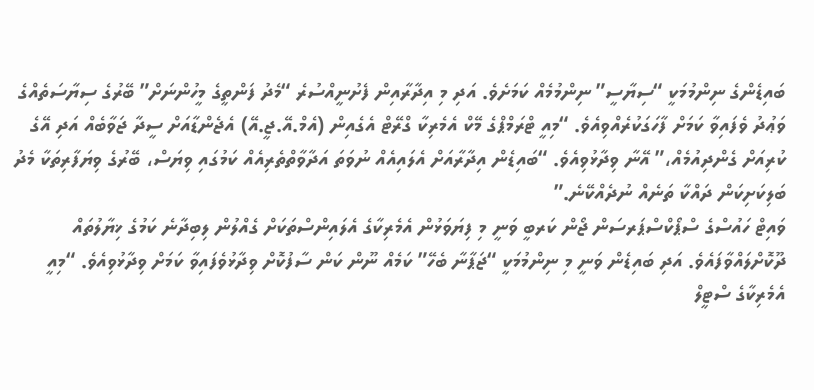ބައިޑެންގެ ނިންމުމަކީ “ސިޔާސީ” ނިންމުމެއް ކަމަށެވެ. އަދި މި އިދާރާއިން ފެށުނީއްސުރެ “މެދު ފަންތީގެ މީހުންނަށް” ބޭރުގެ ސިޔާސަތެއްގެ ވަޢުދު ވެފައިވާ ކަމަށް ފާހަގަކުރެއްވިއެވެ. “މިއީ ޓްރަމްޕްގެ މޭކް އެމެރިކާ ގްރޭޓް އެގެއިން (އެމް.އޭ.ޖީ.އޭ) އެޖެންޑާއަށް ސީދާ ޖަވާބެއް އަދި އޭގެ ކުރިއަށް ގެންދިއުމެއް،” އޭނާ ވިދާޅުވިއެވެ. “ބައިޑެން އިދާރާއަށް އެލައިއެއް ނުވަތަ އަދާވާތްތެރިއެއް ކަމުގައި ވިޔަސް، ބޭރުގެ ވިޔަފާރިތަކާ މެދު ބަލިކަށިކަން ދައްކާ ތަނެއް ނުދެއްކޭނެ.”
ވައިޓް ހައުސްގެ ސްޕޯކްސްޕަރސަން ޖޯން ކަރބީ ވަނީ މި ފިޔަވަޅުން އެމެރިކާގެ އެލައިންސްތަކަށް ގެއްލުން ލިބިދާނެ ކަމުގެ ޚިޔާލުތައް ދޫކޮށްލައްވާފައެވެ. އަދި ބައިޑެން ވަނީ މި ނިންމުމަކީ “ޖަޕާނާ ބެހޭ” ކަމެއް ނޫން ކަން ސާފުކޮށް ވިދާޅުވެފައިވާ ކަމަށް ވިދާޅުވިއެވެ. “މިއީ އެމެރިކާގެ ސްޓީލް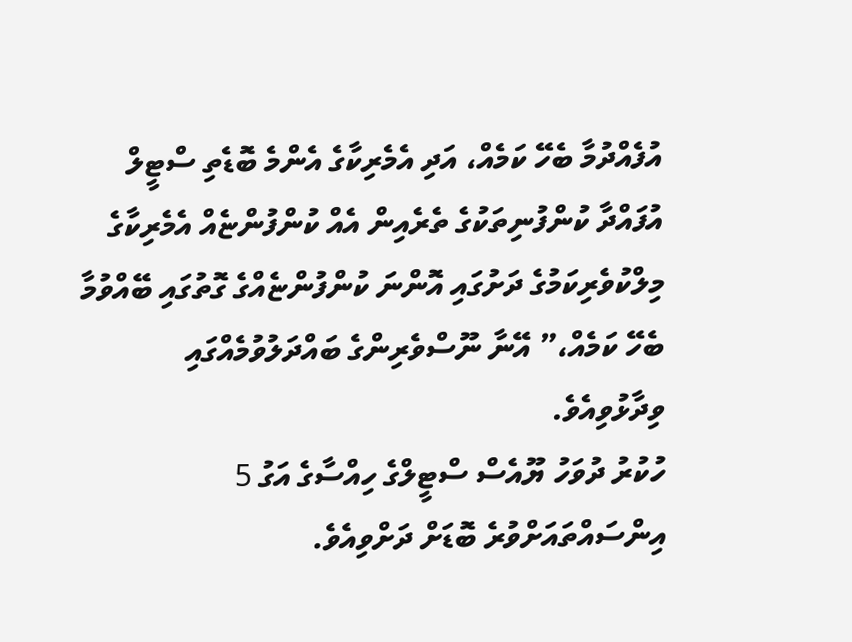އުފެއްދުމާ ބެހޭ ކަމެއް، އަދި އެމެރިކާގެ އެންމެ ބޮޑެތި ސްޓީލް އުފައްދާ ކުންފުނިތަކުގެ ތެރެއިން އެއް ކުންފުންޏެއް އެމެރިކާގެ މިލްކުވެރިކަމުގެ ދަށުގައި އޮންނަ ކުންފުންޏެއްގެ ގޮތުގައި ބޭއްވުމާ ބެހޭ ކަމެއް،” އޭނާ ނޫސްވެރިންގެ ބައްދަލުވުމެއްގައި ވިދާޅުވިއެވެ.
ހުކުރު ދުވަހު ޔޫއެސް ސްޓީލްގެ ހިއްސާގެ އަގު 5 އިންސައްތައަށްވުރެ ބޮޑަށް ދަށްވިއެވެ.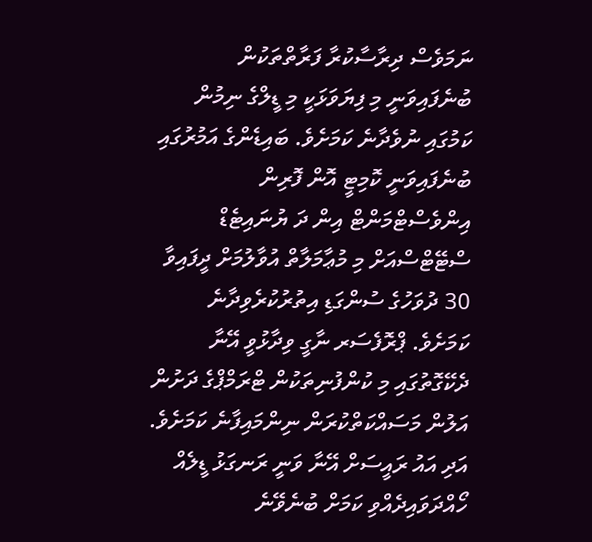ނަމަވެސް ދިރާސާކުރާ ފަރާތްތަކުން ބުނެފައިވަނީ މި ފިޔަވަޅަކީ މި ޑީލްގެ ނިމުން ކަމުގައި ނުވެދާނެ ކަމަށެވެ. ބައިޑެންގެ އަމުރުގައި ބުނެފައިވަނީ ކޮމިޓީ އޮން ފޮރިން އިންވެސްޓްމަންޓް އިން ދަ ޔުނައިޓެޑް ސްޓޭޓްސްއަށް މި މުޢާމަލާތް އުވާލުމަށް ދީފައިވާ 30 ދުވަހުގެ ސުންގަޑި އިތުރުކުރެވިދާނެ ކަމަށެވެ. ޕްރޮފެސަރ ނާގީ ވިދާޅުވީ އޭނާ ދެކޭގޮތުގައި މި ކުންފުނިތަކުން ޓްރަމްޕްގެ ދަށުން އަލުން މަސައްކަތްކުރަން ނިންމައިފާނެ ކަމަށެވެ. އަދި އައު ރައީސަށް އޭނާ ވަނީ ރަނގަޅު ޑީލެއް ހޯއްދަވައިދެއްވި ކަމަށް ބުނެވޭނެ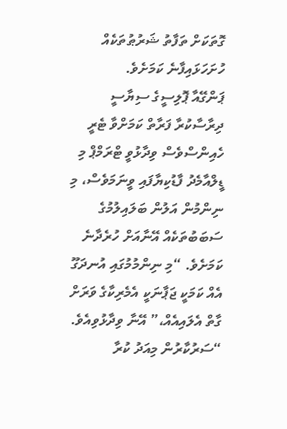ގޮތަކަށް ތަފާތު ޝަރުޠުތަކެއް ހުށަހަޅައިފާނެ ކަމަށެވެ.
ޕަންގޭއާ ޕޮލިސީގެ ސިޔާސީ ދިރާސާކުރާ ފަރާތް ކަމަށްވާ ޓެރީ ހެއިންސްވެސް ވިދާޅުވީ ޓްރަމްޕް މި ޑީލްއާމެދު ފާޑުކިޔާފައި ވީނަމަވެސް، މި ނިންމުން އަލުން ބަލައިލުމުގެ ސަބަބުތަކެއް އޭނާއަށް ހުރެދާނެ ކަމަށެވެ. “މި ނިންމުމުގައި އުނދަގޫ އެއް ކަމަކީ ޖަޕާނަކީ އެމެރިކާގެ ވަރަށް ގާތް އެލައިއެއް،” އޭނާ ވިދާޅުވިއެވެ. “ސަރުކާރުން މިއަދު ކުރާ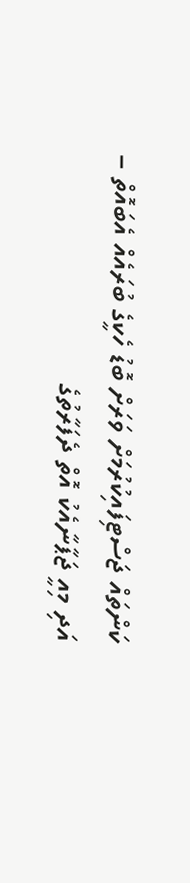ކަންތައް ޖަސްޓިފައިކުރުމަށް ވަރަށް ބޮޑު ހެކީގެ ބުރައެއް އެބައޮތް – އަދި މިއީ ޖަޕާނާއެކު އޮތް ދެފަރާތުގެ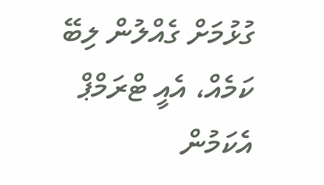ގުޅުމަށް ގެއްލުން ލިބޭ ކަމެއް، އެއީ ޓްރަމްޕް އެކަމުން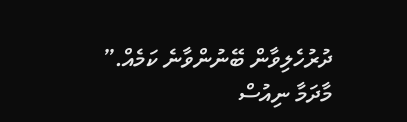ދުރުހެލިވާން ބޭނުންވާނެ ކަމެއް.”
މާދަމާ ނިއުސް